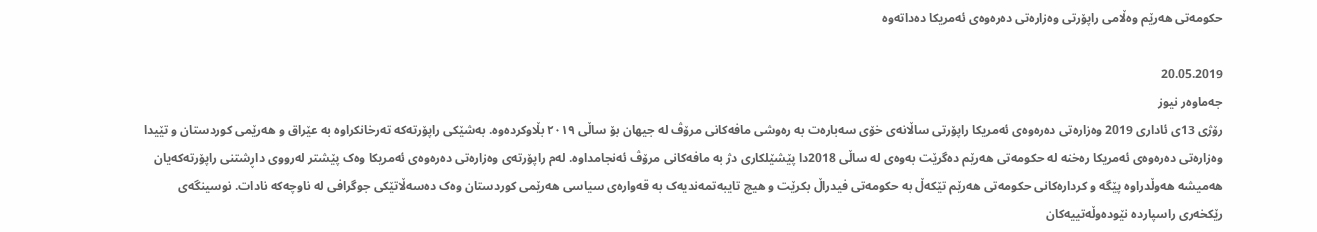حکومه‌تى هه‌رێم وه‌ڵامى راپۆرتى وه‌زاره‌تى ده‌ره‌وه‌ى ئه‌مریکا ده‌داته‌وه‌

20.05.2019
جەماوەر نیوز
رۆژى 13ى ئادارى 2019 وه‌زاره‌تى ده‌ره‌وه‌ى ئه‌مریکا راپۆرتى ساڵانه‌ى خۆى سه‌باره‌ت به‌ ره‌وشى مافه‌کانى مرۆڤ له‌ جیهان بۆ ساڵى ٢٠١٩ بڵاوکرده‌وه‌. به‌شێکى راپۆرته‌که‌ ته‌رخانکراوه‌ به‌ عێراق و هه‌رێمى کوردستان و تێیدا وه‌زاره‌تى ده‌ره‌وه‌ى ئه‌مریکا ره‌خنه‌ له‌ حکومه‌تى هه‌رێم ده‌گرێت به‌وه‌ى له‌ ساڵى 2018دا پێشێلکارى دژ به‌ مافه‌کانى مرۆڤ ئه‌نجامداوه‌. له‌م راپۆرته‌ى وه‌زاره‌تى ده‌ره‌وه‌ى ئه‌مریکا وه‌ک پێشتر له‌رووى داڕشتنى راپۆرته‌که‌یان هه‌میشه‌ هه‌وڵدراوه‌ پێگه‌ و کرداره‌کانى حکومه‌تى هه‌رێم تێکه‌ڵ به‌ حکومه‌تى فیدراڵ بکرێت و هیچ تایبه‌تمه‌ندیه‌ک به‌ قه‌واره‌ى سیاسى هه‌رێمى کوردستان وه‌ک ده‌سه‌ڵاتێکى جوگرافى له‌ ناوچه‌که‌ نادات. نوسینگه‌ى رێکخه‌رى راسپارده‌ نێوده‌وڵه‌تییه‌کان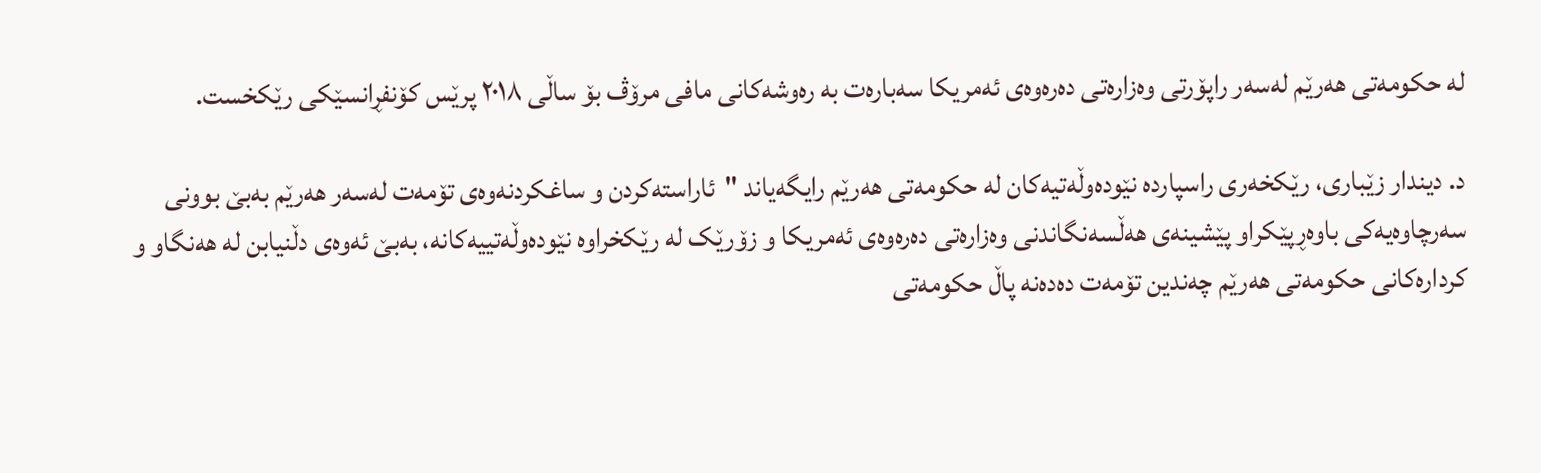له‌ حکومه‌تى هه‌رێم له‌سه‌ر راپۆرتى وه‌زاره‌تى ده‌ره‌وه‌ى ئه‌مریکا سه‌باره‌ت به‌ ره‌وشه‌کانى مافى مرۆڤ بۆ ساڵى ٢٠١٨ پرێس کۆنفڕانسێکى رێکخست.

د. دیندار زێباری، رێکخه‌رى راسپارده‌ نێوده‌وڵه‌تیه‌کان له‌ حکومه‌تى هه‌رێم رایگه‌یاند "ئاراسته‌کردن و ساغکردنه‌وه‌ى تۆمه‌ت له‌سه‌ر هه‌رێم به‌بێ بوونى سه‌رچاوه‌یه‌کى باوه‌ڕپێکراو پێشینه‌ى هه‌ڵسه‌نگاندنى وه‌زاره‌تى ده‌ره‌وه‌ى ئه‌مریکا و زۆرێک له‌ رێکخراوه‌ نێوده‌وڵه‌تییه‌کانه‌، به‌بێ ئه‌وه‌ى دڵنیابن له‌ هه‌نگاو و کرداره‌کانى حکومه‌تى هه‌رێم چه‌ندین تۆمه‌ت ده‌ده‌نه‌ پاڵ حکومه‌تى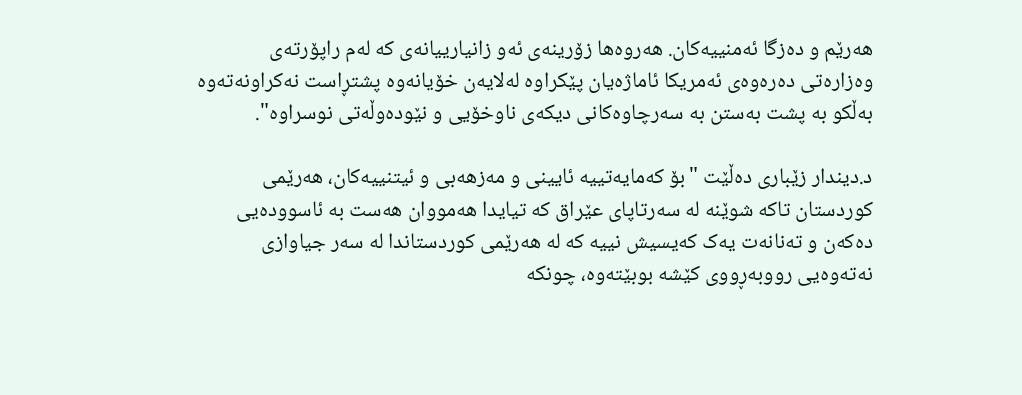هه‌رێم و ده‌زگا ئه‌منییه‌کان. هه‌روه‌ها زۆرینه‌ى ئه‌و زانیارییانه‌ى که‌ له‌م راپۆرته‌ى وه‌زاره‌تى ده‌ره‌وه‌ى ئه‌مریکا ئاماژه‌یان پێکراوه‌ له‌لایه‌ن خۆیانه‌وه‌ پشتڕاست نه‌کراونه‌ته‌وه‌ به‌ڵکو به‌ پشت به‌ستن به‌ سه‌رچاوه‌کانى دیکه‌ى ناوخۆیى و نێوده‌وڵه‌تى نوسراوه‌".

د.دیندار زێبارى ده‌ڵێت "بۆ که‌مایه‌تییه‌ ئایینى و مه‌زهه‌بى و ئیتنییه‌کان، هه‌رێمى کوردستان تاکه‌ شوێنه‌ له‌ سه‌رتاپاى عێراق که‌ تیایدا هه‌مووان هه‌ست به‌ ئاسووده‌یى ده‌که‌ن و ته‌نانه‌ت یه‌ک که‌یسیش نییه‌ که‌ له‌ هه‌رێمى کوردستاندا له‌ سه‌ر جیاوازى نه‌ته‌وه‌یى رووبه‌ڕووى کێشه‌ بوبێته‌وه‌، چونکه‌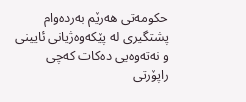حکومه‌تى هه‌رێم به‌رده‌وام پشتگیرى له‌ پێکه‌وه‌ژیانى ئایینى و نه‌ته‌وه‌یى ده‌کات که‌چى راپۆرتى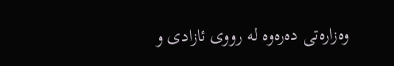وه‌زاره‌تى ده‌ره‌وه‌ له‌ رووى ئازادى و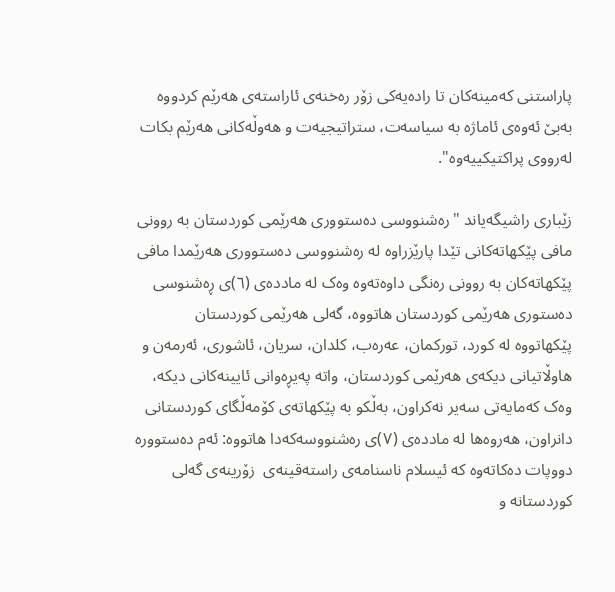پاراستنى که‌مینه‌کان تا راده‌یه‌کى زۆر ره‌خنه‌ى ئاراسته‌ى هه‌رێم کردووه‌ به‌بێ ئه‌وه‌ى ئاماژه‌ به‌ سیاسه‌ت، ستراتیجیه‌ت و هه‌وڵه‌کانى هه‌رێم بکات له‌رووى پراکتیکییه‌وه‌".

زێبارى راشیگه‌یاند "ره‌شنووسى ده‌ستوورى هه‌رێمى کوردستان به‌ روونى مافى پێکهاته‌کانى تێدا پارێزراوه‌ له‌ ره‌شنووسى ده‌ستوورى هه‌رێمدا مافى پێکهاته‌کان به‌ روونى ره‌نگى داوه‌ته‌وه‌ وه‌ک له‌ مادده‌ى (٦)ى ڕه‌شنوسى ده‌ستورى هه‌رێمى کوردستان هاتووه‌، گه‌لى هه‌رێمى کوردستان پێکهاتووه‌ له‌ کورد، تورکمان، عه‌ره‌ب، کلدان، سریان، ئاشورى، ئه‌رمه‌ن و هاوڵاتیانى دیکه‌ى هه‌رێمى کوردستان، واته‌ په‌یڕه‌وانى ئایینه‌کانى دیکه‌، وه‌ک که‌مایه‌تى سه‌یر نه‌کراون، به‌ڵکو به‌ پێکهاته‌ى کۆمه‌ڵگاى کوردستانى دانراون، هه‌روه‌ها له‌ مادده‌ى (٧)ى ره‌شنووسه‌که‌دا هاتووه‌: ئه‌م ده‌ستووره‌ دووپات ده‌کاته‌وه‌ که‌ ئیسلام ناسنامه‌ى راسته‌قینه‌ى  زۆرینه‌ى گه‌لى کوردستانه‌ و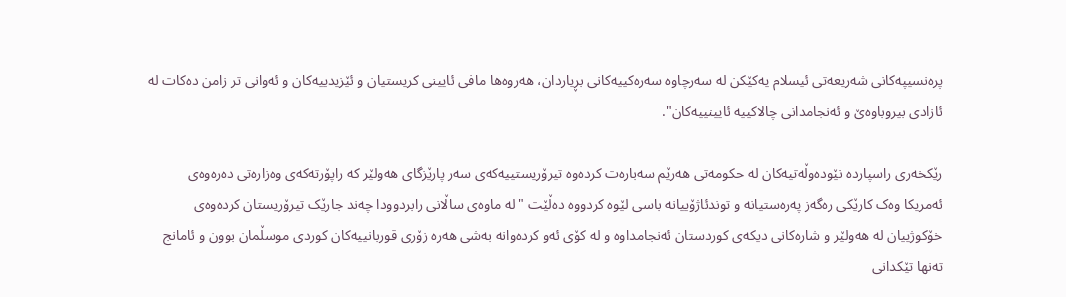پره‌نسیپه‌کانى شه‌ریعه‌تى ئیسلام یه‌کێکن له‌ سه‌رچاوه‌ سه‌ره‌کییه‌کانى بڕیاردان، هه‌روه‌ها مافى ئایینى کریستیان و ئێزیدییه‌کان و ئه‌وانى تر زامن ده‌کات له‌ ئازادى بیروباوه‌ێ‌ و ئه‌نجامدانى چالاکییه‌ ئایینییه‌کان".

رێکخه‌رى راسپارده‌ نێوده‌وڵه‌تیه‌کان له‌ حکومه‌تى هه‌رێم سه‌باره‌ت کرده‌وه‌ تیرۆریستییه‌که‌ى سه‌ر پارێزگاى هه‌ولێر که‌ راپۆرته‌که‌ى وه‌زاره‌تى ده‌ره‌وه‌ى ئه‌مریکا وه‌ک کارێکى ره‌گه‌ز په‌ره‌ستیانه‌ و توندئاژۆییانه‌ باسى لێوه‌ کردووه‌ ده‌ڵێت "له‌ ماوه‌ى ساڵانى رابردوودا چه‌ند جارێک تیرۆریستان کرده‌وه‌ى خۆکوژییان له‌ هه‌ولێر و شاره‌کانى دیکه‌ى کوردستان ئه‌نجامداوه‌ و له‌ کۆى ئه‌و کرده‌وانه‌ به‌شى هه‌ره‌ زۆرى قوربانییه‌کان کوردى موسڵمان بوون و ئامانج ته‌نها تێکدانى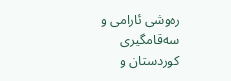ره‌وشى ئارامى و سه‌قامگیرى کوردستان و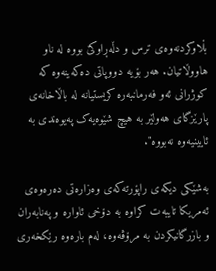بڵاوکردنه‌وه‌ى ترس و دڵه‌ڕاوکێ بووه‌ له‌ ناو هاووڵاتیان. هه‌ر بۆیه‌ دووپاتى ده‌که‌ینه‌وه‌ که‌ کوژرانى ئه‌و فه‌رمانبه‌ره‌ کریستیانه‌ له‌ باڵاخانه‌ى پارێزگاى هه‌ولێر به‌ هیچ شێوه‌یه‌ک په‌یوه‌ندى به‌ ئایینیه‌وه‌ نه‌بووه‌".

به‌شێکى دیکه‌ى راپۆرته‌که‌ى وه‌زاره‌تى ده‌ره‌وه‌ى ئه‌مریکا تایبه‌ت کراوه‌ به‌ دۆخى ئاواره‌ و په‌نابه‌ران و بازرگانیکردن به‌ مرۆڤه‌وه‌، له‌م باره‌وه‌ رێکخه‌رى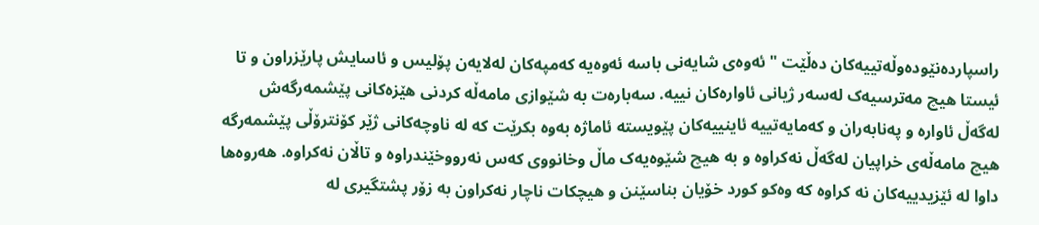راسپارده‌نێوده‌وڵه‌تییه‌کان ده‌ڵێت "ئه‌وه‌ى شایه‌نى باسه‌ ئه‌وه‌یه‌ که‌مپه‌کان له‌لایه‌ن پۆلیس و ئاسایش پارێزراون و تا ئیستا هیچ مه‌ترسیه‌ک له‌سه‌ر ژیانى ئاواره‌کان نییه. سه‌باره‌ت به‌ شێوازى مامه‌ڵه‌ کردنى هێزه‌کانى پێشمه‌رگه‌ش له‌گه‌ڵ ئاواره‌ و په‌نابه‌ران و که‌مایه‌تییه‌ ئاینییه‌کان پێویسته‌ ئاماژه‌ به‌وه‌ بکرێت که‌ له‌ ناوچه‌کانى ژێر کۆنترۆڵى پێشمه‌رگه‌ هیچ مامه‌ڵه‌ى خراپیان له‌گه‌ڵ نه‌کراوه‌ و به‌ هیچ شێوه‌یه‌ک ماڵ وخانووى که‌س نه‌رووخێندراوه‌ و تاڵان نه‌کراوه‌. هه‌روه‌ها داوا له‌ ئێزیدییه‌کان نه‌ کراوه‌ که‌ وه‌کو کورد خۆیان بناسێنن و هیچکات ناچار نه‌کراون به‌ زۆر پشتگیرى له‌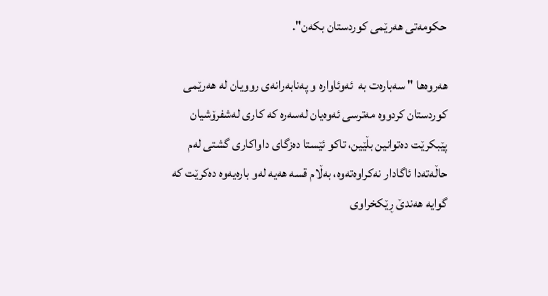حکومه‌تى هه‌رێمى کوردستان بکه‌ن".

هه‌روه‌ها " سه‌باره‌ت به‌  ئه‌وئاواره‌ و په‌نابه‌رانه‌ى روویان له‌ هه‌رێمى کوردستان کردووه‌ مه‌ترسى ئه‌وه‌یان له‌سه‌ره‌ که‌ کارى له‌شفرۆشیان پێبکرێت ده‌توانین بڵێین، تاکو ئێستا ده‌زگاى داواکارى گشتى له‌م حاڵه‌ته‌دا ئاگادار نه‌کراوه‌ته‌وه‌، به‌ڵام قسه‌ هه‌یه‌ له‌و باره‌یه‌وه‌ ده‌کرێت که‌ گوایه‌ هه‌ندێ ڕێکخراوى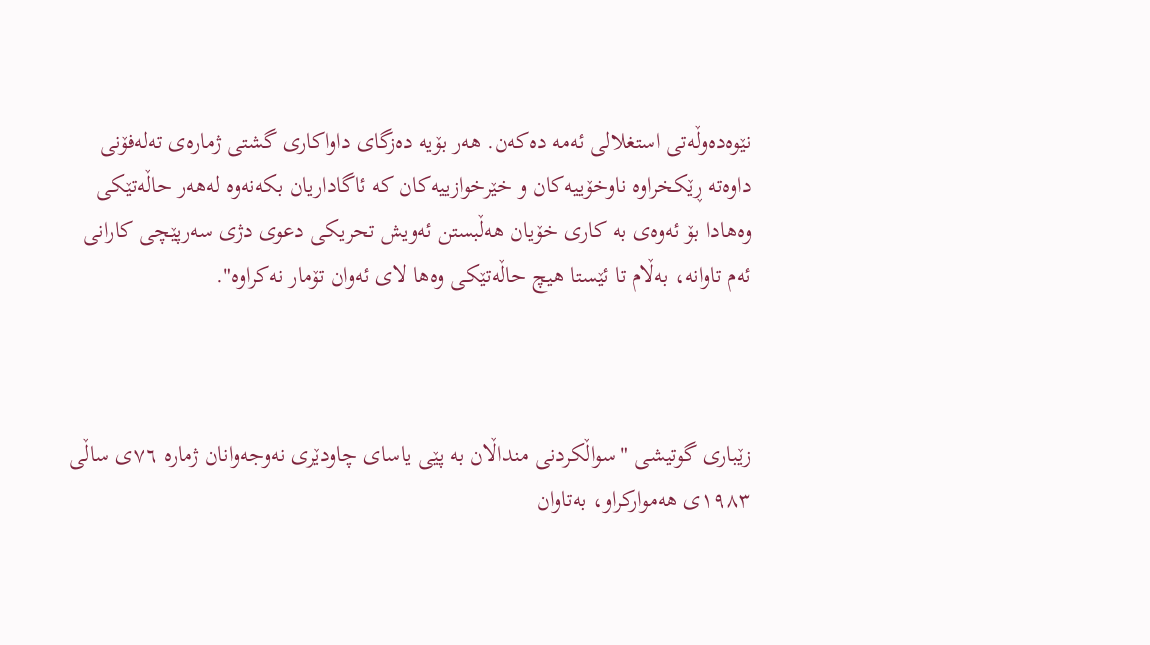نێوه‌ده‌وڵه‌تى استغلالى ئه‌مه‌ ده‌که‌ن. هه‌ر بۆیه‌ ده‌زگاى داواکارى گشتى ژماره‌ى ته‌له‌فۆنى داوه‌ته‌ ڕێکخراوه‌ ناوخۆییه‌کان و خێرخوازییه‌کان که‌ ئاگاداریان بکه‌نه‌وه‌ له‌هه‌ر حاڵه‌تێکى وه‌هادا بۆ ئه‌وه‌ى به‌ کارى خۆیان هه‌ڵبستن ئه‌ویش تحریکى دعوى دژى سه‌رپێچى کارانى ئه‌م تاوانه‌، به‌ڵام تا ئێستا هیچ حاڵه‌تێکى وه‌ها لاى ئه‌وان تۆمار نه‌کراوه‌".



زێبارى گوتیشى "سواڵکردنى منداڵان به‌ پێى یاساى چاودێرى نه‌وجه‌وانان ژماره‌ ٧٦ى ساڵى ١٩٨٣ى هه‌موارکراو، به‌تاوان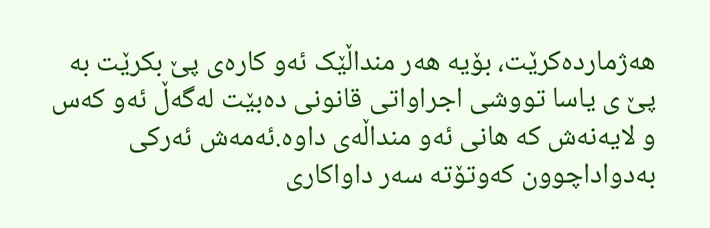هه‌ژمارده‌کرێت، بۆیه‌ هه‌ر منداڵێک ئه‌و کاره‌ى پێ بکرێت به‌ پێ ى یاسا تووشى اجرا‌واتى قانونى ده‌بێت له‌گه‌ڵ ئه‌و که‌س و لایه‌نه‌ش که‌ هانى ئه‌و منداڵه‌ى داوه‌.ئه‌مه‌ش ئه‌رکى به‌دواداچوون که‌وتۆته‌ سه‌ر داواکارى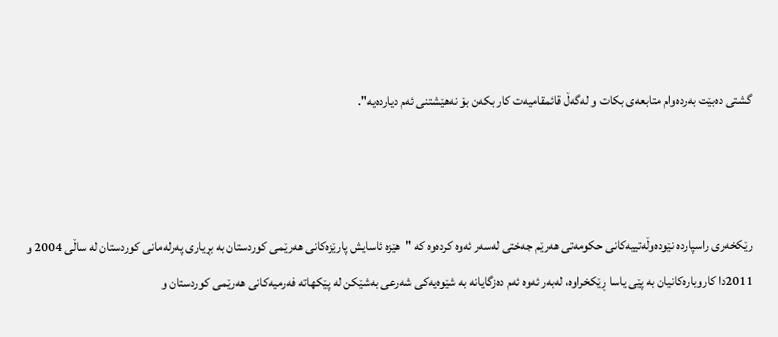گشتى ده‌بێت به‌رده‌وام متابعه‌ى بکات و له‌گه‌ڵ قائمقامیه‌ت کار بکه‌ن بۆ نه‌هێشتنى ئه‌م دیارده‌یه‌".



رێکخه‌رى راسپارده‌ نێوده‌وڵه‌تییه‌کانى حکومه‌تى هه‌رێم جه‌ختى له‌سه‌ر ئه‌وه‌ کرده‌وه‌ که‌ "هێزه‌‌ ئاسایش پارێزه‌‌کانى هه‌رێمى کوردستان به‌ بڕیارى په‌رله‌مانى کوردستان له‌ ساڵى 2004 و 2011دا کاروباره‌‌کانیان به‌ پێى یاسا ڕێکخراوه‌‌، له‌به‌ر ئه‌وه‌‌ ئه‌م ده‌‌زگایانه‌ به‌ شێوه‌‌یه‌کى شه‌رعى به‌شێکن له‌ پێکهاته‌ فه‌رمیه‌کانى هه‌رێمى کوردستان و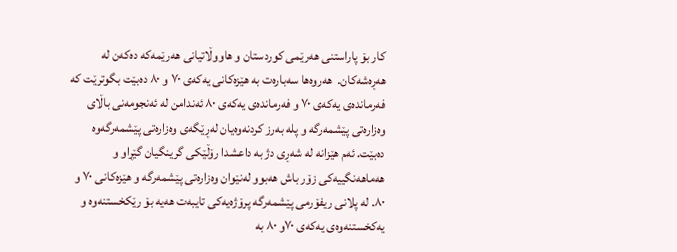کار بۆ پاراستنى هه‌رێمى کوردستان و هاووڵاتیانى هه‌رێمه‌که‌ ده‌که‌ن‌ له‌ هه‌ڕه‌شه‌کان.  هه‌روه‌ها سه‌باره‌ت به‌ هێزه‌کانى یه‌که‌ى ٧٠ و ٨٠ ده‌بێت بگوترێت که‌ فه‌رمانده‌ى یه‌که‌ى ٧٠ و فه‌رمانده‌ى یه‌که‌ى ٨٠ ئه‌ندامن له‌ ئه‌نجومه‌نى باڵاى وه‌زاره‌تى پێشمه‌رگه‌ و پله‌ به‌رز کردنه‌وه‌یان له‌ڕێگه‌ى وه‌زاره‌تى پێشمه‌رگه‌وه‌ ده‌بێت. ئه‌م هێزانه‌ له‌ شه‌ڕى دژ به‌ داعشدا رۆڵێکى گرینگیان گێڕاو و هه‌ماهه‌نگییه‌کى زۆر باش هه‌بوو له‌نێوان وه‌زاره‌تى پێشمه‌رگه‌ و هێزه‌کانى ٧٠ و ٨٠. له‌ پلانى ریفۆرمى پێشمه‌رگه‌ پرۆژه‌یه‌کى تایبه‌ت هه‌یه‌ بۆ رێکخستنه‌وه‌ و یه‌کخستنه‌وه‌ى یه‌که‌ى ٧٠و ٨٠ به‌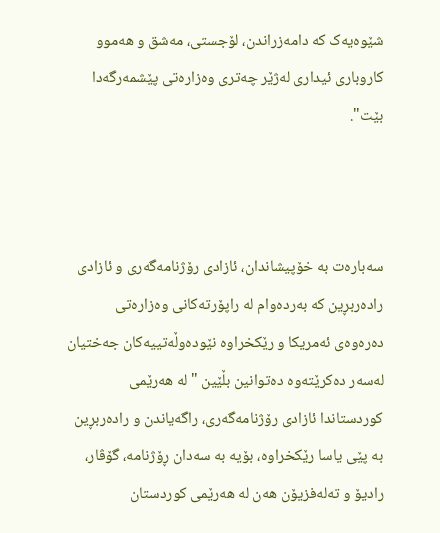شێوه‌یه‌ک که‌ دامه‌زراندن، لۆجستی، مه‌شق و هه‌موو کاروبارى ئیدارى له‌ژێر چه‌ترى وه‌زاره‌تى پێشمه‌رگه‌دا بێت".



سه‌باره‌ت به‌ خۆپیشاندان، ئازادى رۆژنامه‌گه‌رى و ئازادى راده‌ربڕین که‌ به‌رده‌وام له‌ راپۆرته‌کانى وه‌زاره‌تى ده‌ره‌وه‌ى ئه‌مریکا و رێکخراوه‌ نێوده‌وڵه‌تییه‌کان جه‌ختیان له‌سه‌ر ده‌کرێته‌وه‌ ده‌توانین بڵێین "له‌ هه‌رێمى کوردستاندا ئازادى رۆژنامه‌گه‌ری، راگه‌یاندن و راده‌ربڕین به‌ پێى یاسا رێکخراوه‌، بۆیه‌ به‌ سه‌دان ڕۆژنامه، گۆڤار، رادیۆ و ته‌له‌فزیۆن هه‌ن له‌ هه‌رێمى کوردستان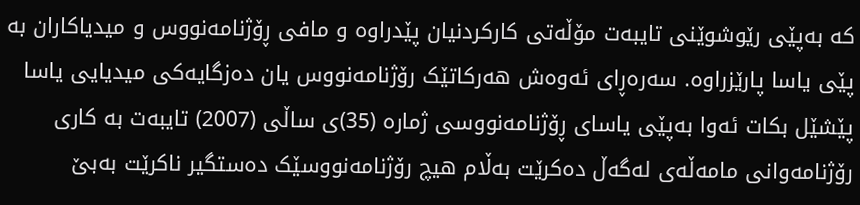که‌ به‌پێى رێوشوێنى تایبه‌ت مۆڵه‌تى کارکردنیان پێدراوه‌ و مافى ڕۆژنامه‌نووس و میدیاکاران به‌ پێى یاسا پارێزراوه. سه‌ره‌ڕاى ئه‌وه‌ش هه‌رکاتێک رۆژنامه‌نووس یان ده‌زگایه‌کى میدیایى یاسا پێشێل بکات ئه‌وا به‌پێى یاساى ڕۆژنامه‌نووسى ژماره‌ (35)ى ساڵى (2007) تایبه‌ت به‌ کارى رۆژنامه‌وانى مامه‌ڵه‌ى له‌گه‌ڵ ده‌کرێت به‌ڵام هیچ رۆژنامه‌نووسێک ده‌ستگیر ناکرێت به‌بێ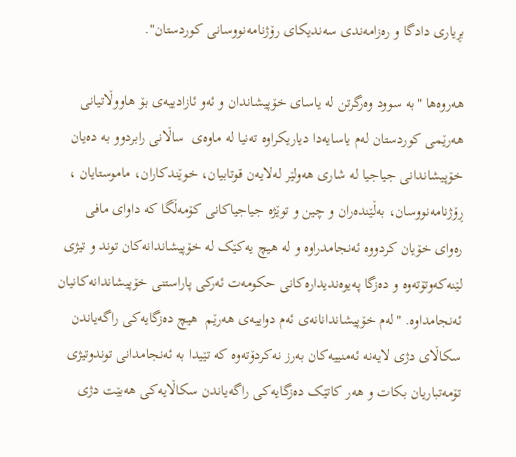بڕیارى دادگا و ره‌زامه‌ندى سه‌ندیکاى رۆژنامه‌نووسانى کوردستان".

هه‌روه‌ها "به‌ سوود وه‌رگرتن له‌ یاساى خۆپیشاندان و ئه‌و ئازادییه‌ى بۆ هاووڵاتیانى هه‌رێمى کوردستان له‌م یاسایه‌دا دیاریکراوه‌ ته‌نیا له‌ ماوه‌ى  ساڵانى رابردوو به‌ ده‌یان خۆپیشاندانى جیاجیا له‌ شارى هه‌ولێر له‌لایه‌ن قوتابیان، خوێندکاران، ماموستایان ، ڕۆژنامه‌نووسان، به‌ڵێنده‌ران و چین و توێژه‌ جیاجیاکانى کۆمه‌ڵگا که‌ داواى مافى ره‌واى خۆیان کردووه‌ ئه‌نجامدراوه‌ و له‌ هیچ یه‌کێک له‌ خۆپیشاندانه‌کان توند و تیژى لێنه‌که‌وتۆته‌وه‌ و ده‌زگا په‌یوه‌ندیداره‌کانى حکومه‌ت ئه‌رکى پاراستنى خۆپیشاندانه‌کانیان ئه‌نجامداوه‌. "له‌م خۆپیشاندانانه‌ى ئه‌م دواییه‌ى هه‌رێم  هیچ ده‌زگایه‌کى راگه‌یاندن سکاڵاى دژى لایه‌نه‌ ئه‌منییه‌کان به‌رز نه‌کردۆته‌وه‌ که‌ تێیدا به‌ ئه‌نجامدانى توندوتیژى تۆمه‌تباریان بکات و هه‌ر کاتێک ده‌زگایه‌کى راگه‌یاندن سکاڵایه‌کى هه‌بێت دژى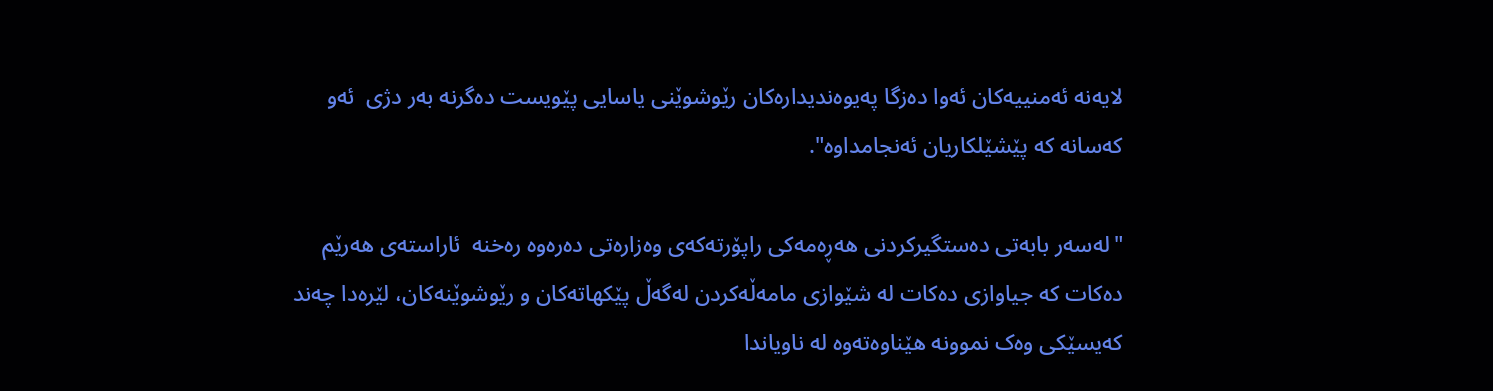لایه‌نه‌ ئه‌منییه‌کان ئه‌وا ده‌زگا په‌یوه‌ندیداره‌کان رێوشوێنى یاسایى پێویست ده‌گرنه‌ به‌ر دژى  ئه‌و که‌سانه‌ که‌ پێشێلکاریان ئه‌نجامداوه‌".

"له‌سه‌ر بابه‌تى ده‌ستگیرکردنى هه‌ڕه‌مه‌کى راپۆرته‌که‌ى وه‌زاره‌تى ده‌ره‌وه‌ ره‌خنه‌  ئاراسته‌ى هه‌رێم ده‌کات که‌ جیاوازى ده‌کات له‌ شێوازى مامه‌ڵه‌کردن له‌گه‌ڵ پێکهاته‌کان و رێوشوێنه‌کان، لێره‌دا چه‌ند که‌یسێکى وه‌ک نموونه‌ هێناوه‌ته‌وه‌ له‌ ناویاندا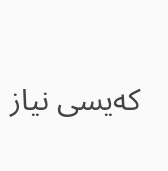که‌یسى نیاز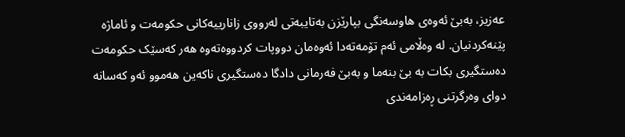عه‌زیز، به‌بێ ئه‌وه‌ى هاوسه‌نگى بپارێزن به‌تایبه‌تى له‌رووى زانارییه‌کانى حکومه‌ت و ئاماژه‌ پێنه‌کردنیان. له‌ وه‌ڵامى ئه‌م تۆمه‌ته‌دا ئه‌وه‌مان دووپات کردووه‌ته‌وه‌ هه‌ر که‌سێک حکومه‌ت ده‌ستگیرى بکات به‌ بێ بنه‌ما و به‌بێ فه‌رمانى دادگا ده‌ستگیرى ناکه‌ین هه‌موو ئه‌و که‌سانه‌ دواى وه‌رگرتنى ڕه‌زامه‌ندى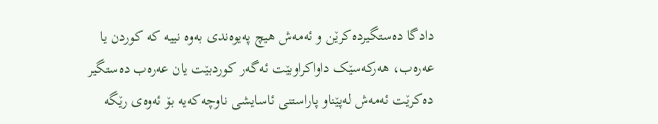دادگا ده‌ستگیرده‌کرێن و ئه‌مه‌ش هیچ په‌یوه‌ندى به‌وه‌ نییه‌ که‌ کوردن یا عه‌ره‌ب، هه‌رکه‌سێک داواکراوبێت ئه‌گه‌ر کوردبێت یان عه‌ره‌ب ده‌ستگیر ده‌کرێت ئه‌مه‌ش له‌پێناو پاراستنى ئاسایشى ناوچه‌که‌یه‌ بۆ ئه‌وه‌ى رێگه‌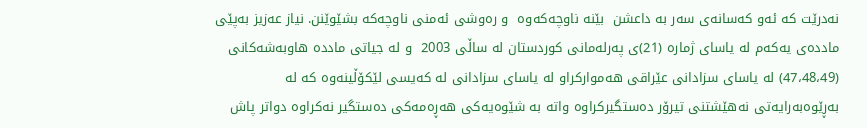نه‌درێت که‌ ئه‌و که‌سانه‌ى سه‌ر به‌ داعشن  بێنه‌ ناوچه‌که‌وه‌  و ره‌وشى ئه‌منى ناوچه‌که‌ بشێوێنن. نیاز عه‌زیز به‌پێى مادده‌ى یه‌که‌م له‌ یاساى ژماره‌ (21)ى په‌رله‌مانى کوردستان له‌ ساڵى 2003  و له‌ جیاتى مادده‌ هاوبه‌شه‌کانى (47،48،49) له‌ یاساى سزادانى عێراقى هه‌موارکراو له‌ یاساى سزادانى له‌ که‌یسى لێکۆڵینه‌وه‌ که‌ له‌ به‌ڕێوه‌به‌رایه‌تى نه‌هێشتنى تیرۆر ده‌ستگیرکراوه‌ واته‌ به‌ شێوه‌یه‌کى هه‌ڕه‌مه‌کى ده‌ستگیر نه‌کراوه‌‌ دواتر پاش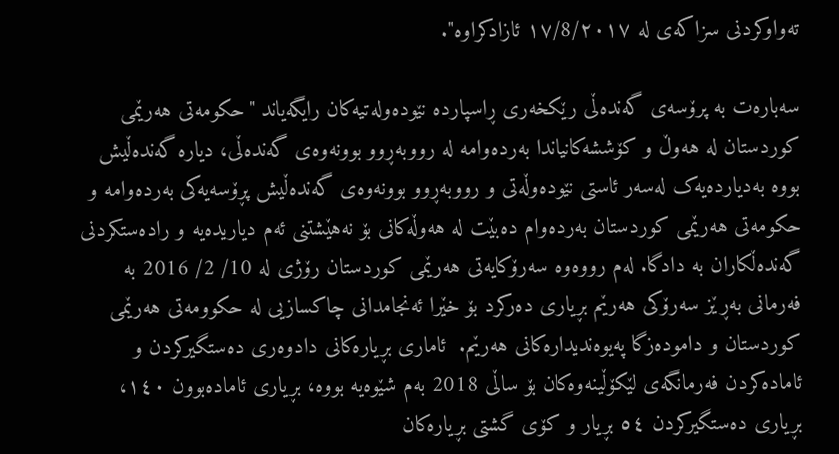ته‌واوکردنى سزاکه‌ى له‌ ١٧/8/٢٠١٧ ئازادکراوه‌".

سه‌باره‌ت به‌ پرۆسه‌ى گه‌نده‌ڵى رێکخه‌رى ڕاسپارده‌ نێوده‌وله‌تیه‌کان رایگه‌یاند "حکومه‌تى هه‌رێمى کوردستان له‌ هه‌وڵ و کۆششه‌کانیاندا به‌رده‌وامه‌ له‌ رووبه‌ڕوو بوونه‌وه‌ى گه‌نده‌ڵى، دیاره‌ گه‌نده‌ڵیش بووه‌ به‌دیارده‌یه‌ک له‌سه‌ر ئاستى نێوده‌وڵه‌تى و رووبه‌ڕوو بوونه‌وه‌ى گه‌نده‌ڵیش پڕۆسه‌یه‌کى به‌رده‌وامه‌ و حکومه‌تى هه‌رێمى کوردستان به‌رده‌وام ده‌بێت له‌ هه‌وڵه‌کانى بۆ نه‌هێشتنى ئه‌م دیاریده‌یه‌ و راده‌ستکردنى گه‌نده‌ڵکاران به‌ دادگا. له‌م رووه‌وه‌ سه‌رۆکایه‌تى هه‌رێمى کوردستان رۆژى له‌ 10/ 2/ 2016 به‌ فه‌رمانى به‌ڕێز سه‌رۆکى هه‌رێم بڕیارى ده‌رکرد بۆ خێرا ئه‌نجامدانى چاکسازیى له‌ حکوومه‌تى هه‌رێمى کوردستان و داموده‌زگا په‌یوه‌ندیداره‌کانى هه‌رێم.  ئامارى بڕیاره‌کانى دادوه‌رى ده‌ستگیرکردن و ئاماده‌کردن فه‌رمانگه‌ى لێکۆڵینه‌وه‌کان بۆ ساڵى 2018 به‌م شێوه‌یه‌ بووه‌، بڕیارى ئاماده‌بوون ١٤٠، بڕیارى ده‌ستگیرکردن ٥٤ بڕیار و کۆى گشتى بڕیاره‌کان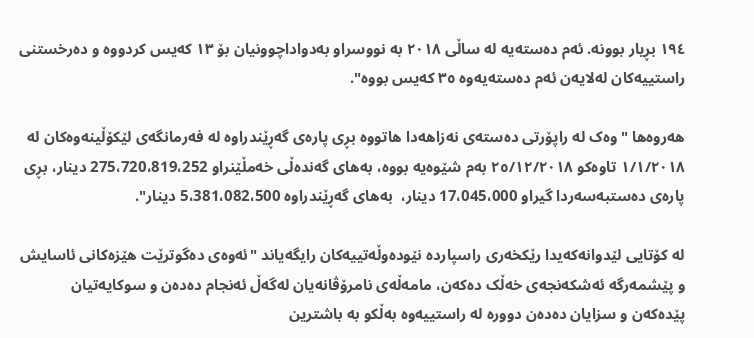١٩٤ بڕیار بوونه‌. ئه‌م ده‌سته‌یه‌ له‌ ساڵى ٢٠١٨ به‌ نووسراو به‌دواداچوونیان بۆ ١٣ که‌یس کردووه‌ و ده‌رخستنى راستییه‌کان له‌لایه‌ن ئه‌م ده‌سته‌یه‌وه‌ ٣٥ که‌یس بووه‌".

هه‌روه‌ها " وه‌ک له‌ راپۆرتى ده‌سته‌ى نه‌زاهه‌دا هاتووه‌ بڕى پاره‌ى گه‌ڕێندراوه‌ له‌ فه‌رمانگه‌ى لێکۆڵینه‌وه‌کان له‌ ١/١/٢٠١٨ تاوه‌کو ٢٥/١٢/٢٠١٨ به‌م شێوه‌یه‌ بووه‌، به‌هاى گه‌نده‌ڵى خه‌مڵێنراو 275،720،819،252 دینار، بڕى پاره‌ى ده‌ستبه‌سه‌ردا گیراو 17،045،000 دینار،  به‌هاى گه‌ڕێندراوه‌ 5،381،082،500 دینار".

له‌ کۆتایى لێدوانه‌که‌یدا رێکخه‌رى راسپارده‌ نێوده‌وڵه‌تییه‌کان رایگه‌یاند "ئه‌وه‌ى ده‌گوترێت هێزه‌کانى ئاسایش و پێشمه‌رگه‌ ئه‌شکه‌نجه‌ى خه‌ڵک ده‌که‌ن، مامه‌ڵه‌ى نامرۆڤانه‌یان له‌گه‌ڵ ئه‌نجام ده‌ده‌ن و سوکایه‌تیان پێده‌که‌ن و سزایان ده‌ده‌ن دووره‌ له‌ راستییه‌وه‌ به‌ڵکو به‌ باشترین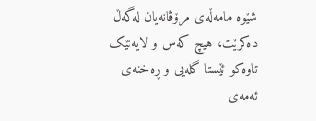شێوه‌ مامه‌ڵه‌ى مرۆڤانه‌یان له‌گه‌ڵ ده‌کرێت، هیچ که‌س و لایه‌نێک تاوه‌کو ئێستا گله‌یى و ڕه‌خنه‌ى ئه‌مه‌ى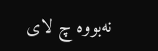نه‌بووه‌ چ لاى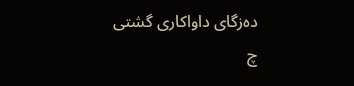ده‌زگاى داواکارى گشتى چ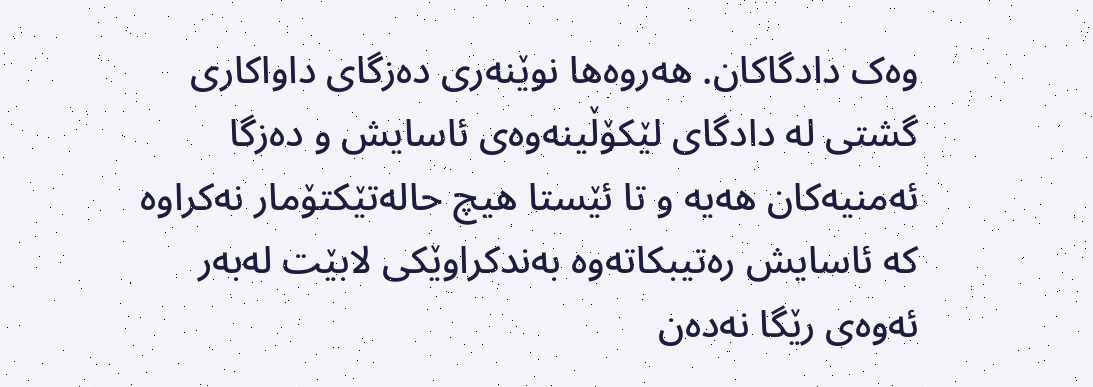وه‌ک دادگاکان. هه‌روه‌ها نوێنه‌رى ده‌زگاى داواکارى گشتى له‌ دادگاى لێکۆڵینه‌وه‌ى ئاسایش و ده‌زگا ئه‌منیه‌کان هه‌یه‌ و تا ئێستا هیچ حاله‌تێکتۆمار نه‌کراوه‌ که‌ ئاسایش ره‌تیبکاته‌وه‌ به‌ندکراوێکى لابێت له‌به‌ر ئه‌وه‌ى رێگا نه‌ده‌ن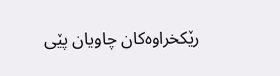رێکخراوه‌کان چاویان پێى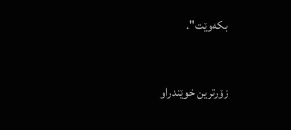بکه‌وێت".


زۆرترین خوێندراو